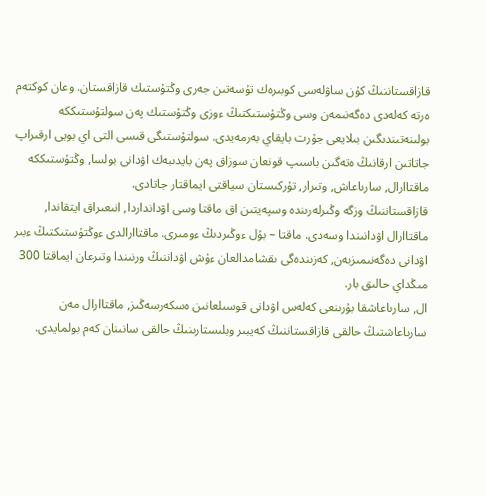قازاقستاننىڭ كۇن ساۋلەسى كوبىرەك تۇسەتىن جەرى وڭتۇستىك قازاقستان. وعان كوكتەم ەرتە كەلەدى دەگەنىمەن وسى وڭتۇستىكتىڭ ءوزى وڭتۇستىك پەن سولتۇستىككە بولىنەتىندىگىن بىلايعى جۇرت بايقاي بەرمەيدى. سولتۇستىگى قىسى التى اي بويى ارقىراپ جاتاتىن ارقانىڭ ەتەگىن باسىپ قونعان سوزاق پەن بايدىبەك اۋدانى بولسا, وڭتۇستىككە ماقتاارال, سارىاعاش, وتىرار, تۇركىستان سياقتى ايماقتار جاتادى.
قازاقستاننىڭ وزگە وڭىرلەرىندە وسپەيتىن اق ماقتا وسى اۋدانداردا, انىعىراق ايتقاندا, ماقتاارال اۋدانىندا وسەدى. ماقتا – بۇل ءوڭىردىڭ ءومىرى. ماقتاارالدى ءوڭتۇستىكتىڭ ءبىر اۋدانى دەگەنىمىزبەن, كەزىندەگى ىقشامدالعان ءۇش اۋداننىڭ ورنىندا وتىرعان ايماقتا 300 مىڭداي حالىق بار.
ال, سارىاعاشقا بۇرىنعى كەلەس اۋدانى قوسىلعانىن ەسكەرسەڭىز, ماقتاارال مەن سارىاعاشتىڭ حالقى قازاقستاننىڭ كەيبىر وبلىستارىنىڭ حالقى سانىنان كەم بولمايدى.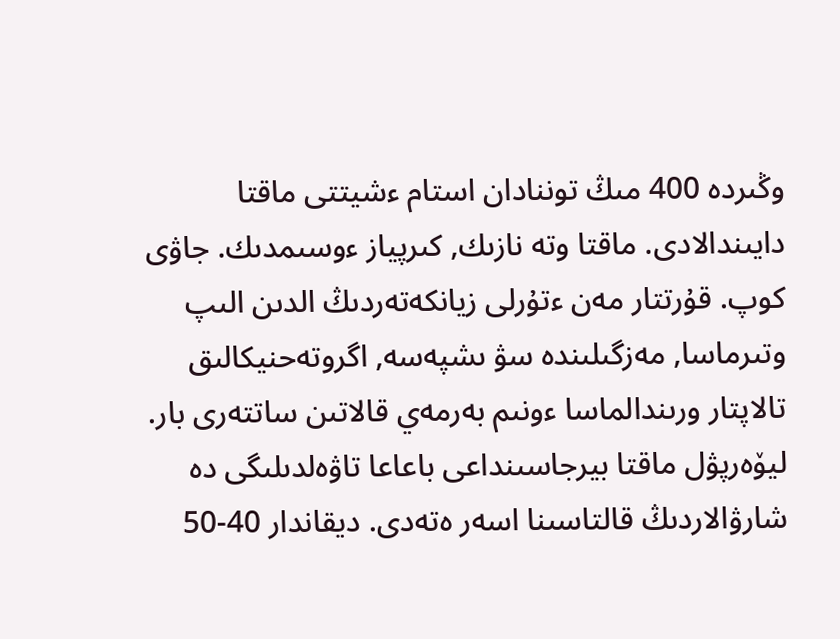وڭىردە 400 مىڭ توننادان استام ءشيتتى ماقتا دايىندالادى. ماقتا وتە نازىك, كىرپياز ءوسىمدىك. جاۋى كوپ. قۇرتتار مەن ءتۇرلى زيانكەتەردىڭ الدىن الىپ وتىرماسا, مەزگىلىندە سۋ ىشپەسە, اگروتەحنيكالىق تالاپتار ورىندالماسا ءونىم بەرمەي قالاتىن ساتتەرى بار. ليۆەرپۋل ماقتا بيرجاسىنداعى باعاعا تاۋەلدىلىگى دە شارۋالاردىڭ قالتاسىنا اسەر ەتەدى. ديقاندار 40-50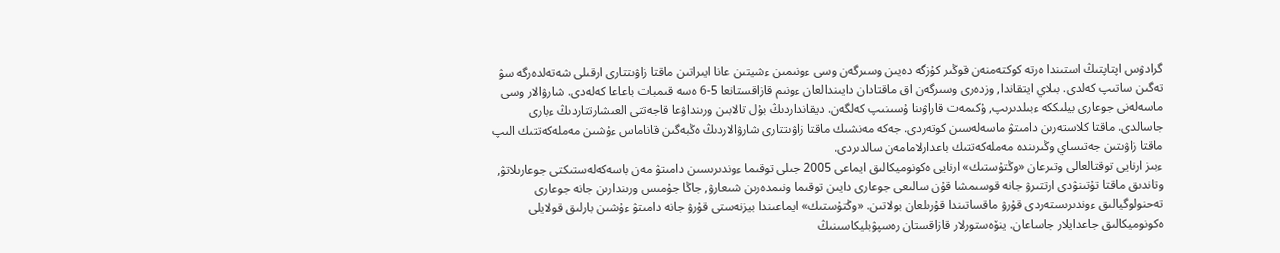گرادۋس اپتاپتىڭ استىندا ەرتە كوكتەمنەن قوڭىر كۇزگە دەيىن وسىرگەن وسى ءونىمىن ءشيتىن عانا ايىراتىن ماقتا زاۋىتتارى ارقىلى شەتەلدەرگە سۋ تەگىن ساتىپ كەلدى. بىلاي ايتقاندا, وزدەرى وسىرگەن اق ماقتادان دايىندالعان ءونىم قازاقستانعا 5-6 ەسە قىمبات باعاعا كەلەدى. شارۋالار وسى ماسەلەنى جوعارى بيلىككە ءبىلدىرىپ, ۇكىمەت قاراۋىنا ۇسىنىپ كەلگەن. ديقانداردىڭ بۇل تالابىن ورىنداۋعا قاجەتتى العىشارتتاردىڭ ءبارى جاسالدى. ماقتا كلاستەرىن دامىتۋ ماسەلەسىن كوتەردى. جەكە مەنشىك ماقتا زاۋىتتارى شارۋالاردىڭ ەڭبەگىن قاناماس ءۇشىن مەملەكەتتىك الىپ ماقتا زاۋىتىن جەتىساي وڭىرىندە مەملەكەتتىك باعدارلامامەن سالدىردى.
ءبىز ارنايى توقتالعالى وتىرعان «وڭتۇستىك» ارنايى ەكونوميكالىق ايماعى 2005 جىلى توقىما ءوندىرىسىن دامىتۋ مەن باسەكەلەستىكتى جوعارىلاتۋ, وتاندىق ماقتا تۇتىنۋدى ارتتىرۋ جانە قوسىمشا قۇن سالىعى جوعارى دايىن توقىما ونىمدەرىن شىعارۋ, جاڭا جۇمىس ورىندارىن جانە جوعارى تەحنولوگيالىق ءوندىرىستەردى قۇرۋ ماقساتىندا قۇرىلعان بولاتىن. «وڭتۇستىك» ايماعىندا بيزنەستى قۇرۋ جانە دامىتۋ ءۇشىن بارلىق قولايلى ەكونوميكالىق جاعدايلار جاساعان. ينۆەستورلار قازاقستان رەسپۋبليكاسىنىڭ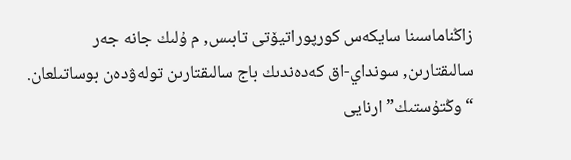زاڭناماسىنا سايكەس كورپوراتيۆتى تابىس, م ۇلىك جانە جەر سالىقتارىن, سونداي-اق كەدەندىك باج سالىقتارىن تولەۋدەن بوساتىلعان.
“وڭتۇستىك” ارنايى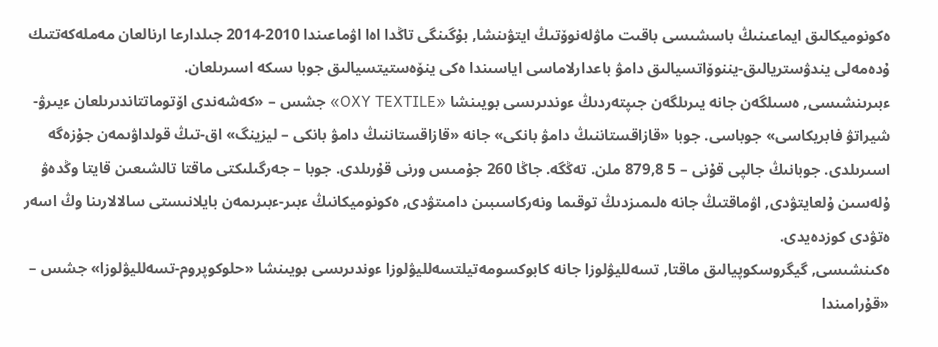ەكونوميكالىق ايماعىنىڭ باسشىسى باقىت ماۋلەنوۆتىڭ ايتۋىنشا, بۇگىنگى تاڭدا اەا اۋماعىندا 2010-2014 جىلدارعا ارنالعان مەملەكەتتىك ۇدەمەلى يندۋستريالىق-يننوۆاتسيالىق دامۋ باعدارلاماسى اياسىندا ەكى ينۆەستيتسيالىق جوبا ىسكە اسىرىلعان.
ءبىرىنشىسى, ەسىلگەن جانە يىرىلگەن جىپتەردىڭ ءوندىرىسى بويىنشا «OXY TEXTILE» جشس – «كەشەندى اۆتوماتتاندىرىلعان ءيىرۋ-شيراتۋ فابريكاسى» جوباسى. جوبا «قازاقستاننىڭ دامۋ بانكى» جانە «قازاقستاننىڭ دامۋ بانكى – ليزينگ» اق-تىڭ قولداۋىمەن جۇزەگە اسىرىلدى. جوبانىڭ جالپى قۇنى – 5 879,8 ملن. تەڭگە. جاڭا 260 جۇمىس ورنى قۇرىلدى. جوبا – جەرگىلىكتى ماقتا تالشىعىن قايتا وڭدەۋ ۇلەسىن ۇلعايتۋدى, اۋماقتىڭ جانە ەلىمىزدىڭ توقىما ونەركاسىبىن دامىتۋدى, ەكونوميكانىڭ ءبىر-ءبىرىمەن بايلانىستى سالالارىنا وڭ اسەر ەتۋدى كوزدەيدى.
ەكىنشىسى, گيگروسكوپيالىق ماقتا, تسەلليۋلوزا جانە كابوكسومەتيلتسەلليۋلوزا ءوندىرىسى بويىنشا «حلوكوپروم-تسەلليۋلوزا» جشس – «قۇرامىندا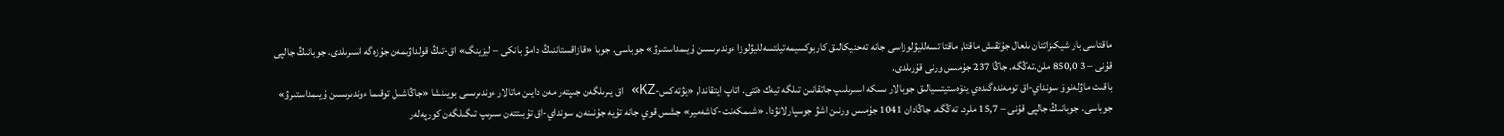ماقتاسى بار شيكىزاتتان ىلعال جۇتقىش ماقتا, ماقتا تسەلليۋلوزاسى جانە تەحنيكالىق كاربوكسيمەتيلتسەلليۋلوزا ءوندىرىسىن ۇيىمداستىرۋ» جوباسى. جوبا «قازاقستاننىڭ دامۋ بانكى – ليزينگ» اق-تىڭ قولداۋىمەن جۇزەگە اسىرىلدى. جوبانىڭ جالپى قۇنى – 3 850,0 ملن.تەڭگە. جاڭا 237 جۇمىس ورنى قۇرىلدى.
باقىت ماۋلەنوۆ سونداي-اق تومەندەگىدەي ينۆەستيتسيالىق جوبالار ىسكە اسىرىلىپ جاتقانىن تىلگە تيەك ەتتى. اتاپ ايتقاندا, «يۋتەكس-KZ» اق يىرىلگەن جىپتەر مەن دايىن ماتالار ءوندىرىسى بويىنشا «جاڭاشىل توقىما ءوندىرىسىن ۇيىمداستىرۋ» جوباسى. جوبانىڭ جالپى قۇنى – 15,7 ملرد. تەڭگە. جاڭادان 1041 جۇمىس ورنىن اشۋ جوسپارلانۋدا. «شىمكەنت-كاشەمير» جشس قوي جانە تۇيە جۇنىنەن, سونداي-اق تۇبىتتەن سىرىپ تىگىلگەن كورپەلەر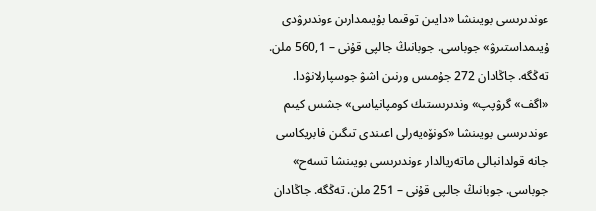ءوندىرىسى بويىنشا «دايىن توقىما بۇيىمدارىن ءوندىرۋدى ۇيىمداستىرۋ» جوباسى. جوبانىڭ جالپى قۇنى – 560,1 ملن. تەڭگە. جاڭادان 272 جۇمىس ورنىن اشۋ جوسپارلانۋدا.
«اگف» گرۋپپ» وندىرىستىك كومپانياسى» جشس كيىم ءوندىرىسى بويىنشا «كونۆەيەرلى اعىندى تىگىن فابريكاسى جانە قولدانبالى ماتەريالدار ءوندىرىسى بويىنشا تسەح» جوباسى. جوبانىڭ جالپى قۇنى – 251 ملن. تەڭگە. جاڭادان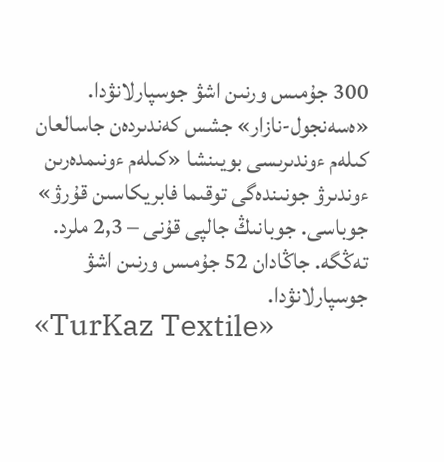300 جۇمىس ورنىن اشۋ جوسپارلانۋدا.
«ەسەنجول-نازار» جشس كەندىردەن جاسالعان كىلەم ءوندىرىسى بويىنشا «كىلەم ءونىمدەرىن ءوندىرۋ جونىندەگى توقىما فابريكاسىن قۇرۋ» جوباسى. جوبانىڭ جالپى قۇنى – 2,3 ملرد. تەڭگە. جاڭادان 52 جۇمىس ورنىن اشۋ جوسپارلانۋدا.
«TurKaz Textile»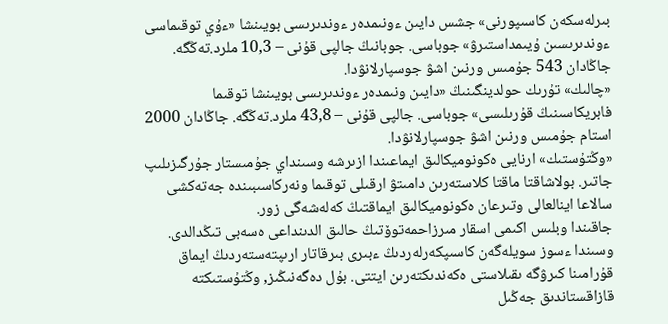بىرلەسكەن كاسىپورنى» جشس دايىن ءونىمدەر ءوندىرىسى بويىنشا «ءۇي توقىماسى ءوندىرىسىن ۇيىمداستىرۋ» جوباسى. جوبانىڭ جالپى قۇنى – 10,3 ملرد.تەڭگە. جاڭادان 543 جۇمىس ورنىن اشۋ جوسپارلانۋدا.
«چالىك» تۇرىك حولدينگىنىڭ «دايىن ونىمدەر ءوندىرىسى بويىنشا توقىما فابريكاسىنىڭ قۇرىلىسى» جوباسى. جالپى قۇنى – 43,8 ملرد.تەڭگە. جاڭادان 2000 استام جۇمىس ورنىن اشۋ جوسپارلانۋدا.
«وڭتۇستىك» ارنايى ەكونوميكالىق ايماعىندا ازىرشە وسىنداي جۇمىستار جۇرگىزىلىپ جاتىر. بولاشاقتا ماقتا كلاستەرىن دامىتۋ ارقىلى توقىما ونەركاسىبىندە جەتەكشى سالاعا اينالعالى وتىرعان ەكونوميكالىق ايماقتىڭ كەلەشەگى زور.
جاقىندا وبلىس اكىمى اسقار مىرزاحمەتوۆتىڭ حالىق الدىنداعى ەسەبى تىڭدالدى. وسىندا ءسوز سويلەگەن كاسىپكەرلەردىڭ ءبىرى بىرقاتار ارىپتەستەردىڭ ايماق قۇرامىنا كىرۋگە ىقىلاستى ەكەندىكتەرىن ايتتى. بۇل دەگەنىڭىز, وڭتۇستىكتە قازاقستاندىق جەڭىل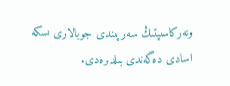ونەركاسىپتىڭ سەرپىندى جوبالارى ىسكە اسادى دەگەندى بىلدىرەدى.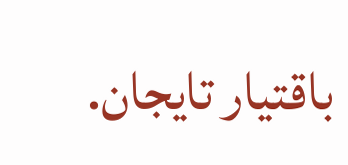باقتيار تايجان.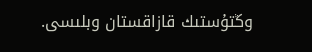وڭتۇستىك قازاقستان وبلىسى.